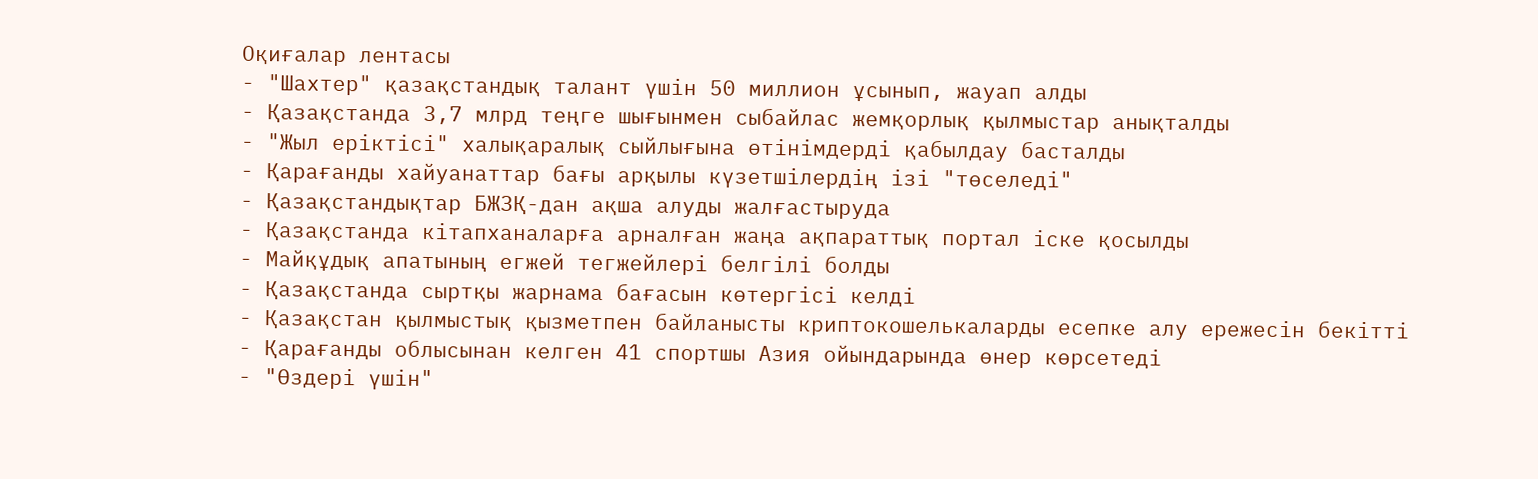Оқиғалар лентасы
- "Шахтер" қазақстандық талант үшін 50 миллион ұсынып, жауап алды
- Қазақстанда 3,7 млрд теңге шығынмен сыбайлас жемқорлық қылмыстар анықталды
- "Жыл еріктісі" халықаралық сыйлығына өтінімдерді қабылдау басталды
- Қарағанды хайуанаттар бағы арқылы күзетшілердің ізі "төселеді"
- Қазақстандықтар БЖЗҚ-дан ақша алуды жалғастыруда
- Қазақстанда кітапханаларға арналған жаңа ақпараттық портал іске қосылды
- Майқұдық апатының егжей тегжейлері белгілі болды
- Қазақстанда сыртқы жарнама бағасын көтергісі келді
- Қазақстан қылмыстық қызметпен байланысты криптокошелькаларды есепке алу ережесін бекітті
- Қарағанды облысынан келген 41 спортшы Азия ойындарында өнер көрсетеді
- "Өздері үшін"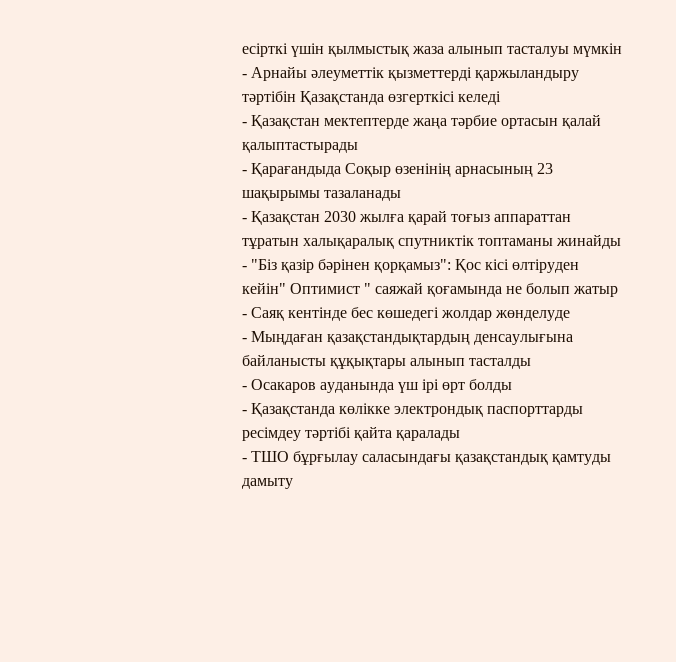есірткі үшін қылмыстық жаза алынып тасталуы мүмкін
- Арнайы әлеуметтік қызметтерді қаржыландыру тәртібін Қазақстанда өзгерткісі келеді
- Қазақстан мектептерде жаңа тәрбие ортасын қалай қалыптастырады
- Қарағандыда Соқыр өзенінің арнасының 23 шақырымы тазаланады
- Қазақстан 2030 жылға қарай тоғыз аппараттан тұратын халықаралық спутниктік топтаманы жинайды
- "Біз қазір бәрінен қорқамыз": Қос кісі өлтіруден кейін" Оптимист " саяжай қоғамында не болып жатыр
- Саяқ кентінде бес көшедегі жолдар жөнделуде
- Мыңдаған қазақстандықтардың денсаулығына байланысты құқықтары алынып тасталды
- Осакаров ауданында үш ірі өрт болды
- Қазақстанда көлікке электрондық паспорттарды ресімдеу тәртібі қайта қаралады
- ТШО бұрғылау саласындағы қазақстандық қамтуды дамыту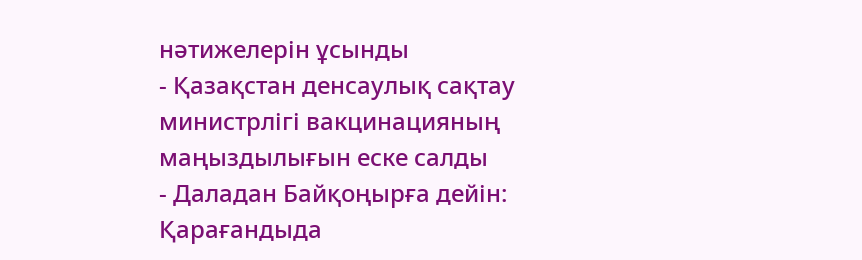нәтижелерін ұсынды
- Қазақстан денсаулық сақтау министрлігі вакцинацияның маңыздылығын еске салды
- Даладан Байқоңырға дейін: Қарағандыда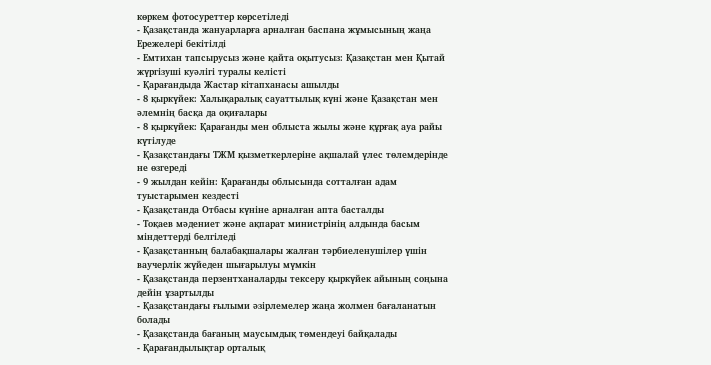көркем фотосуреттер көрсетіледі
- Қазақстанда жануарларға арналған баспана жұмысының жаңа Ережелері бекітілді
- Емтихан тапсырусыз және қайта оқытусыз: Қазақстан мен Қытай жүргізуші куәлігі туралы келісті
- Қарағандыда Жастар кітапханасы ашылды
- 8 қыркүйек: Халықаралық сауаттылық күні және Қазақстан мен әлемнің басқа да оқиғалары
- 8 қыркүйек: Қарағанды мен облыста жылы және құрғақ ауа райы күтілуде
- Қазақстандағы ТЖМ қызметкерлеріне ақшалай үлес төлемдерінде не өзгереді
- 9 жылдан кейін: Қарағанды облысында сотталған адам туыстарымен кездесті
- Қазақстанда Отбасы күніне арналған апта басталды
- Тоқаев мәдениет және ақпарат министрінің алдында басым міндеттерді белгіледі
- Қазақстанның балабақшалары жалған тәрбиеленушілер үшін ваучерлік жүйеден шығарылуы мүмкін
- Қазақстанда перзентханаларды тексеру қыркүйек айының соңына дейін ұзартылды
- Қазақстандағы ғылыми әзірлемелер жаңа жолмен бағаланатын болады
- Қазақстанда бағаның маусымдық төмендеуі байқалады
- Қарағандылықтар орталық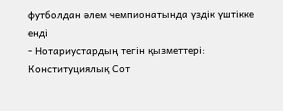футболдан әлем чемпионатында үздік үштікке енді
- Нотариустардың тегін қызметтері: Конституциялық Сот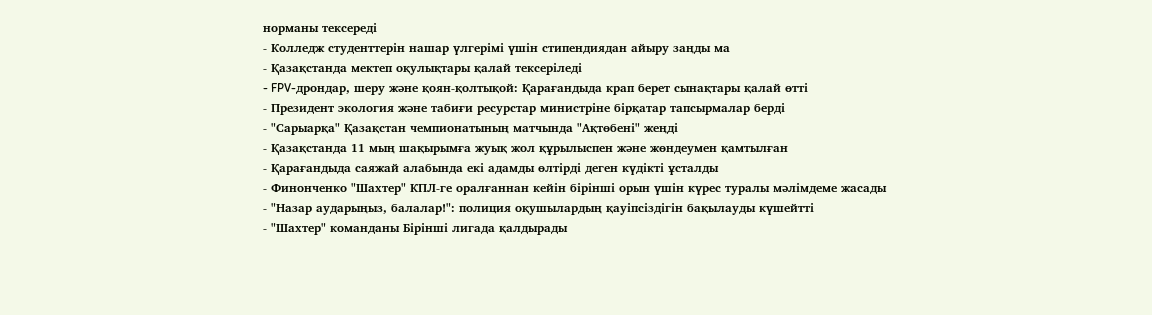норманы тексереді
- Колледж студенттерін нашар үлгерімі үшін стипендиядан айыру заңды ма
- Қазақстанда мектеп оқулықтары қалай тексеріледі
- FPV-дрондар, шеру және қоян-қолтықой: Қарағандыда крап берет сынақтары қалай өтті
- Президент экология және табиғи ресурстар министріне бірқатар тапсырмалар берді
- "Сарыарқа" Қазақстан чемпионатының матчында "Ақтөбені" жеңді
- Қазақстанда 11 мың шақырымға жуық жол құрылыспен және жөндеумен қамтылған
- Қарағандыда саяжай алабында екі адамды өлтірді деген күдікті ұсталды
- Финонченко "Шахтер" КПЛ-ге оралғаннан кейін бірінші орын үшін күрес туралы мәлімдеме жасады
- "Назар аударыңыз, балалар!": полиция оқушылардың қауіпсіздігін бақылауды күшейтті
- "Шахтер" команданы Бірінші лигада қалдырады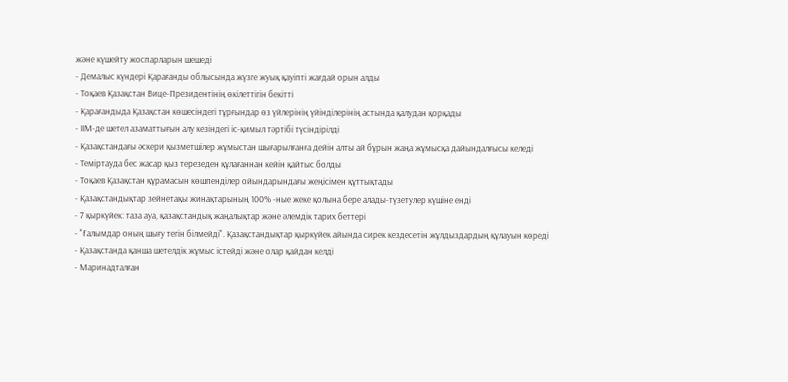және күшейту жоспарларын шешеді
- Демалыс күндері Қарағанды облысында жүзге жуық қауіпті жағдай орын алды
- Тоқаев Қазақстан Вице-Президентінің өкілеттігін бекітті
- Қарағандыда Қазақстан көшесіндегі тұрғындар өз үйлерінің үйінділерінің астында қалудан қорқады
- ІІМ-де шетел азаматтығын алу кезіндегі іс-қимыл тәртібі түсіндірілді
- Қазақстандағы әскери қызметшілер жұмыстан шығарылғанға дейін алты ай бұрын жаңа жұмысқа дайындалғысы келеді
- Теміртауда бес жасар қыз терезеден құлағаннан кейін қайтыс болды
- Тоқаев Қазақстан құрамасын көшпенділер ойындарындағы жеңісімен құттықтады
- Қазақстандықтар зейнетақы жинақтарының 100% -ные жеке қолына бере алады-түзетулер күшіне енді
- 7 қыркүйек: таза ауа, қазақстандық жаңалықтар және әлемдік тарих беттері
- "Ғалымдар оның шығу тегін білмейді". Қазақстандықтар қыркүйек айында сирек кездесетін жұлдыздардың құлауын көреді
- Қазақстанда қанша шетелдік жұмыс істейді және олар қайдан келді
- Маринадталған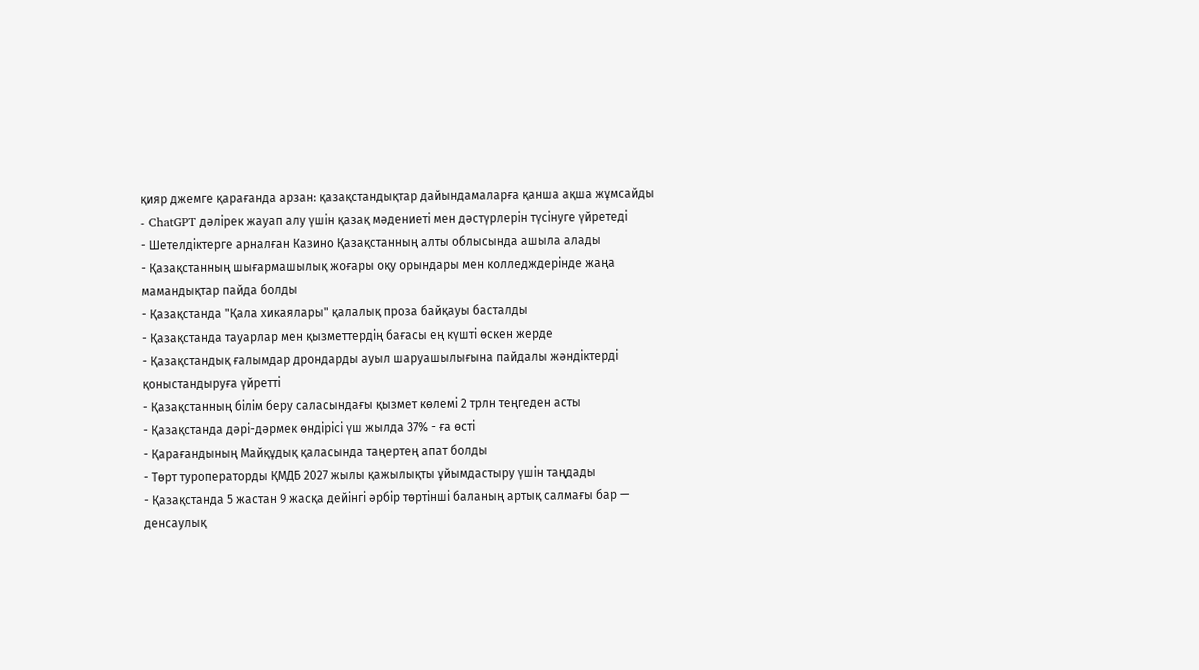қияр джемге қарағанда арзан: қазақстандықтар дайындамаларға қанша ақша жұмсайды
- ChatGPT дәлірек жауап алу үшін қазақ мәдениеті мен дәстүрлерін түсінуге үйретеді
- Шетелдіктерге арналған Казино Қазақстанның алты облысында ашыла алады
- Қазақстанның шығармашылық жоғары оқу орындары мен колледждерінде жаңа мамандықтар пайда болды
- Қазақстанда "Қала хикаялары" қалалық проза байқауы басталды
- Қазақстанда тауарлар мен қызметтердің бағасы ең күшті өскен жерде
- Қазақстандық ғалымдар дрондарды ауыл шаруашылығына пайдалы жәндіктерді қоныстандыруға үйретті
- Қазақстанның білім беру саласындағы қызмет көлемі 2 трлн теңгеден асты
- Қазақстанда дәрі-дәрмек өндірісі үш жылда 37% - ға өсті
- Қарағандының Майқұдық қаласында таңертең апат болды
- Төрт туроператорды ҚМДБ 2027 жылы қажылықты ұйымдастыру үшін таңдады
- Қазақстанда 5 жастан 9 жасқа дейінгі әрбір төртінші баланың артық салмағы бар — денсаулық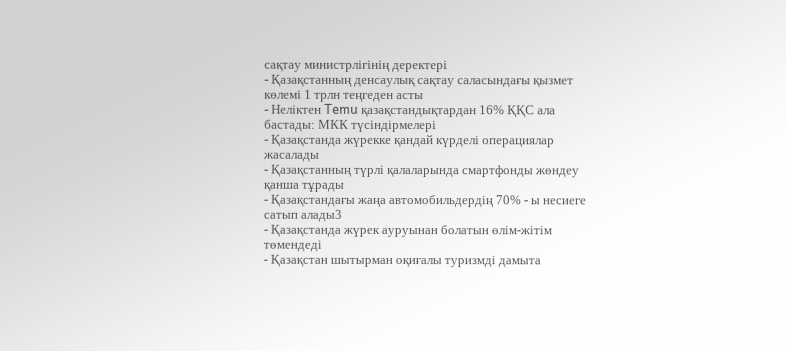сақтау министрлігінің деректері
- Қазақстанның денсаулық сақтау саласындағы қызмет көлемі 1 трлн теңгеден асты
- Неліктен Temu қазақстандықтардан 16% ҚҚС ала бастады: МКК түсіндірмелері
- Қазақстанда жүрекке қандай күрделі операциялар жасалады
- Қазақстанның түрлі қалаларында смартфонды жөндеу қанша тұрады
- Қазақстандағы жаңа автомобильдердің 70% - ы несиеге сатып алады3
- Қазақстанда жүрек ауруынан болатын өлім-жітім төмендеді
- Қазақстан шытырман оқиғалы туризмді дамыта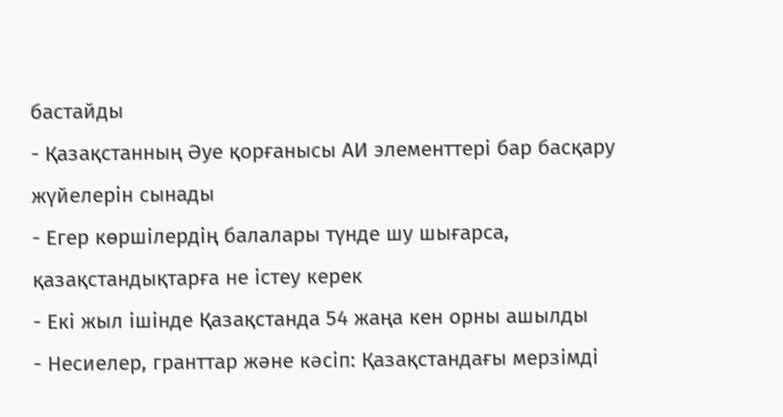бастайды
- Қазақстанның Әуе қорғанысы АИ элементтері бар басқару жүйелерін сынады
- Егер көршілердің балалары түнде шу шығарса, қазақстандықтарға не істеу керек
- Екі жыл ішінде Қазақстанда 54 жаңа кен орны ашылды
- Несиелер, гранттар және кәсіп: Қазақстандағы мерзімді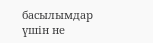басылымдар үшін не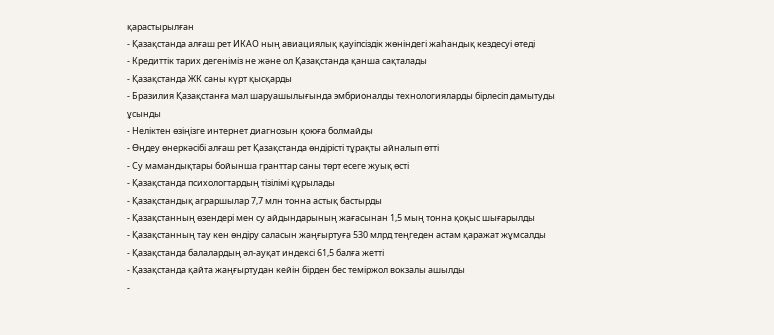қарастырылған
- Қазақстанда алғаш рет ИКАО ның авиациялық қауіпсіздік жөніндегі жаһандық кездесуі өтеді
- Кредиттік тарих дегеніміз не және ол Қазақстанда қанша сақталады
- Қазақстанда ЖК саны күрт қысқарды
- Бразилия Қазақстанға мал шаруашылығында эмбрионалды технологияларды бірлесіп дамытуды ұсынды
- Неліктен өзіңізге интернет диагнозын қоюға болмайды
- Өңдеу өнеркәсібі алғаш рет Қазақстанда өндірісті тұрақты айналып өтті
- Су мамандықтары бойынша гранттар саны төрт есеге жуық өсті
- Қазақстанда психологтардың тізілімі құрылады
- Қазақстандық аграршылар 7,7 млн тонна астық бастырды
- Қазақстанның өзендері мен су айдындарының жағасынан 1,5 мың тонна қоқыс шығарылды
- Қазақстанның тау кен өндіру саласын жаңғыртуға 530 млрд теңгеден астам қаражат жұмсалды
- Қазақстанда балалардың әл-ауқат индексі 61,5 балға жетті
- Қазақстанда қайта жаңғыртудан кейін бірден бес теміржол вокзалы ашылды
-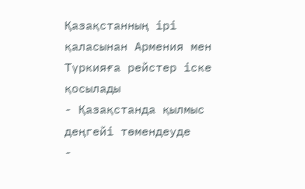Қазақстанның ірі қаласынан Армения мен Түркияға рейстер іске қосылады
- Қазақстанда қылмыс деңгейі төмендеуде
-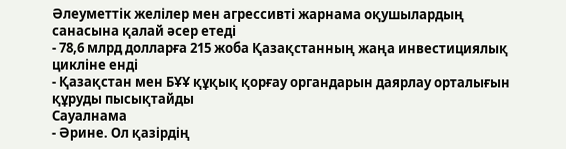Әлеуметтік желілер мен агрессивті жарнама оқушылардың санасына қалай әсер етеді
- 78,6 млрд долларға 215 жоба Қазақстанның жаңа инвестициялық цикліне енді
- Қазақстан мен БҰҰ құқық қорғау органдарын даярлау орталығын құруды пысықтайды
Сауалнама
- Әрине. Ол қазірдің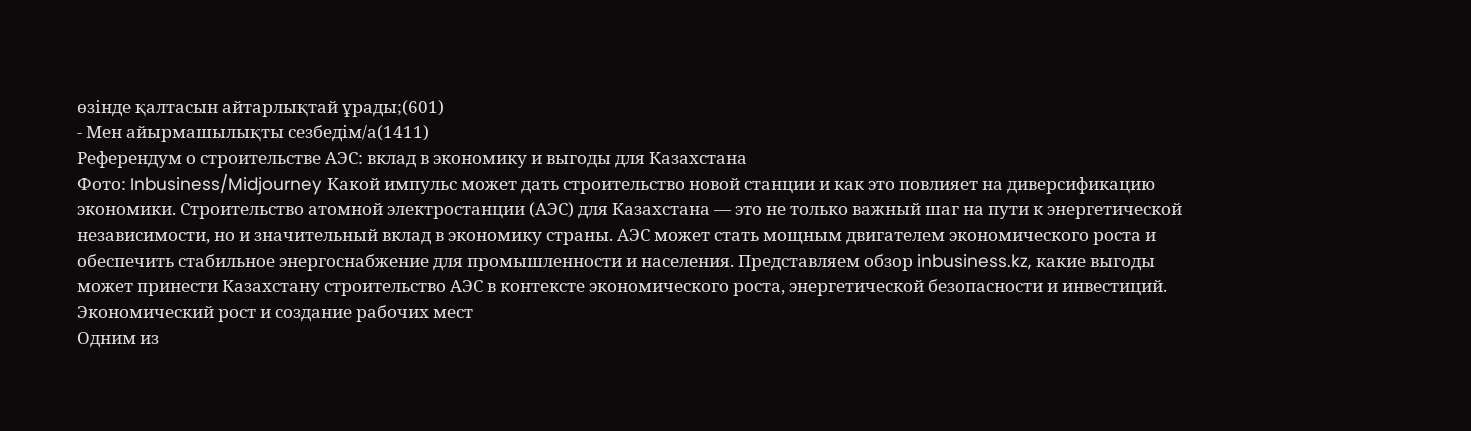өзінде қалтасын айтарлықтай ұрады;(601)
- Мен айырмашылықты сезбедім/а(1411)
Референдум о строительстве АЭС: вклад в экономику и выгоды для Казахстана
Фото: Inbusiness/Midjourney Какой импульс может дать строительство новой станции и как это повлияет на диверсификацию экономики. Строительство атомной электростанции (АЭС) для Казахстана — это не только важный шаг на пути к энергетической независимости, но и значительный вклад в экономику страны. АЭС может стать мощным двигателем экономического роста и обеспечить стабильное энергоснабжение для промышленности и населения. Представляем обзор inbusiness.kz, какие выгоды может принести Казахстану строительство АЭС в контексте экономического роста, энергетической безопасности и инвестиций.
Экономический рост и создание рабочих мест
Одним из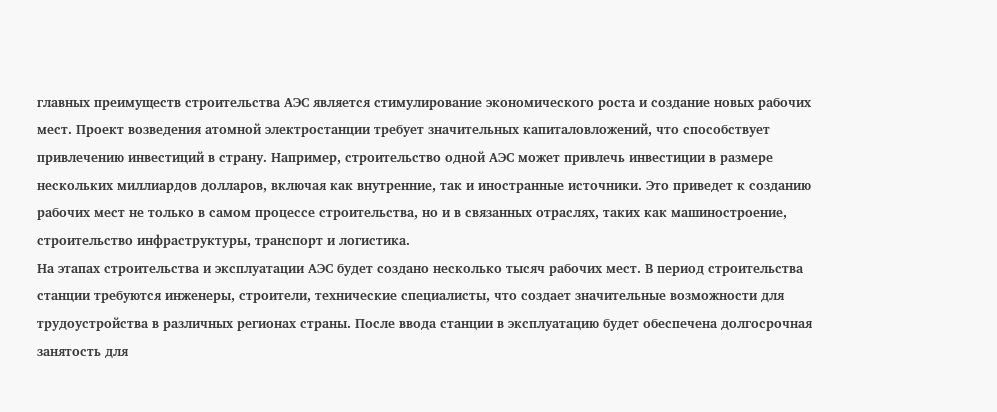главных преимуществ строительства АЭС является стимулирование экономического роста и создание новых рабочих мест. Проект возведения атомной электростанции требует значительных капиталовложений, что способствует привлечению инвестиций в страну. Например, строительство одной АЭС может привлечь инвестиции в размере нескольких миллиардов долларов, включая как внутренние, так и иностранные источники. Это приведет к созданию рабочих мест не только в самом процессе строительства, но и в связанных отраслях, таких как машиностроение, строительство инфраструктуры, транспорт и логистика.
На этапах строительства и эксплуатации АЭС будет создано несколько тысяч рабочих мест. В период строительства станции требуются инженеры, строители, технические специалисты, что создает значительные возможности для трудоустройства в различных регионах страны. После ввода станции в эксплуатацию будет обеспечена долгосрочная занятость для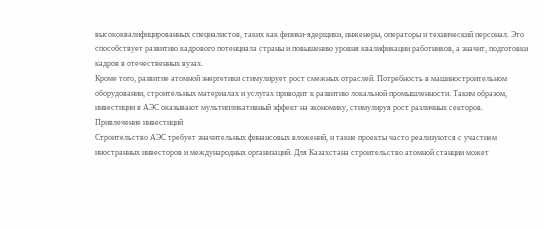высококвалифицированных специалистов, таких как физики-ядерщики, инженеры, операторы и технический персонал. Это способствует развитию кадрового потенциала страны и повышению уровня квалификации работников, а значит, подготовки кадров в отечественных вузах.
Кроме того, развитие атомной энергетики стимулирует рост смежных отраслей. Потребность в машиностроительном оборудовании, строительных материалах и услугах приводит к развитию локальной промышленности. Таким образом, инвестиции в АЭС оказывают мультипликативный эффект на экономику, стимулируя рост различных секторов.
Привлечение инвестиций
Строительство АЭС требует значительных финансовых вложений, и такие проекты часто реализуются с участием иностранных инвесторов и международных организаций. Для Казахстана строительство атомной станции может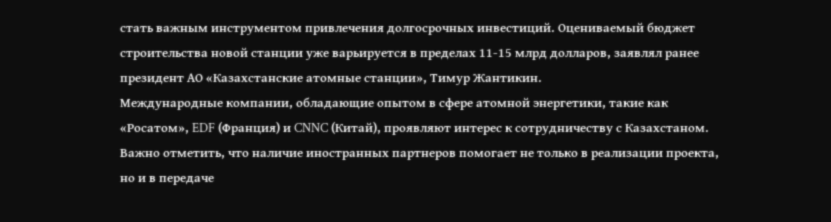стать важным инструментом привлечения долгосрочных инвестиций. Оцениваемый бюджет строительства новой станции уже варьируется в пределах 11-15 млрд долларов, заявлял ранее президент АО «Казахстанские атомные станции», Тимур Жантикин.
Международные компании, обладающие опытом в сфере атомной энергетики, такие как «Росатом», EDF (Франция) и CNNC (Китай), проявляют интерес к сотрудничеству с Казахстаном. Важно отметить, что наличие иностранных партнеров помогает не только в реализации проекта, но и в передаче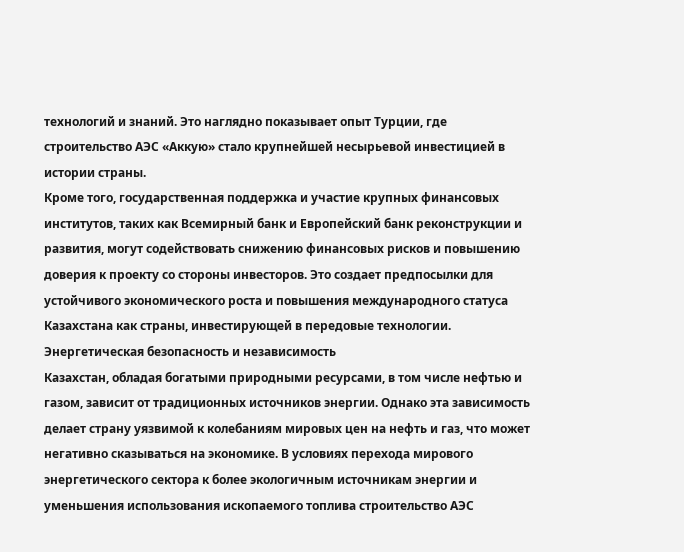технологий и знаний. Это наглядно показывает опыт Турции, где строительство АЭС «Аккую» стало крупнейшей несырьевой инвестицией в истории страны.
Кроме того, государственная поддержка и участие крупных финансовых институтов, таких как Всемирный банк и Европейский банк реконструкции и развития, могут содействовать снижению финансовых рисков и повышению доверия к проекту со стороны инвесторов. Это создает предпосылки для устойчивого экономического роста и повышения международного статуса Казахстана как страны, инвестирующей в передовые технологии.
Энергетическая безопасность и независимость
Казахстан, обладая богатыми природными ресурсами, в том числе нефтью и газом, зависит от традиционных источников энергии. Однако эта зависимость делает страну уязвимой к колебаниям мировых цен на нефть и газ, что может негативно сказываться на экономике. В условиях перехода мирового энергетического сектора к более экологичным источникам энергии и уменьшения использования ископаемого топлива строительство АЭС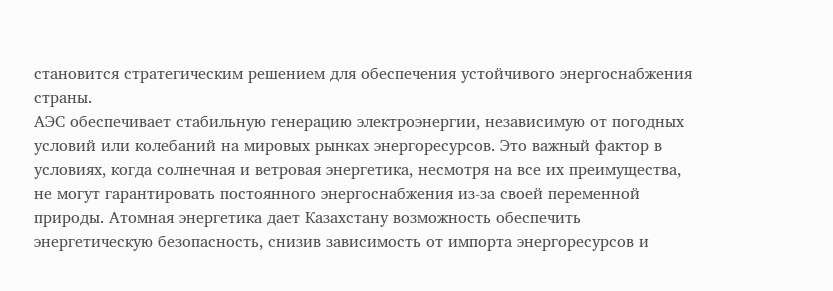становится стратегическим решением для обеспечения устойчивого энергоснабжения страны.
АЭС обеспечивает стабильную генерацию электроэнергии, независимую от погодных условий или колебаний на мировых рынках энергоресурсов. Это важный фактор в условиях, когда солнечная и ветровая энергетика, несмотря на все их преимущества, не могут гарантировать постоянного энергоснабжения из-за своей переменной природы. Атомная энергетика дает Казахстану возможность обеспечить энергетическую безопасность, снизив зависимость от импорта энергоресурсов и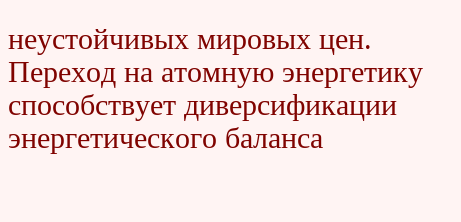неустойчивых мировых цен.
Переход на атомную энергетику способствует диверсификации энергетического баланса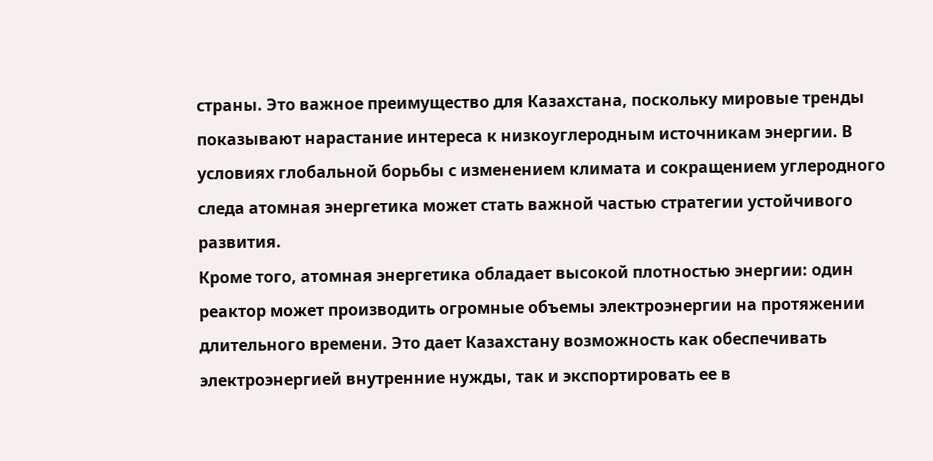страны. Это важное преимущество для Казахстана, поскольку мировые тренды показывают нарастание интереса к низкоуглеродным источникам энергии. В условиях глобальной борьбы с изменением климата и сокращением углеродного следа атомная энергетика может стать важной частью стратегии устойчивого развития.
Кроме того, атомная энергетика обладает высокой плотностью энергии: один реактор может производить огромные объемы электроэнергии на протяжении длительного времени. Это дает Казахстану возможность как обеспечивать электроэнергией внутренние нужды, так и экспортировать ее в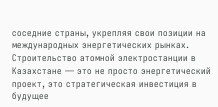соседние страны, укрепляя свои позиции на международных энергетических рынках.
Строительство атомной электростанции в Казахстане — это не просто энергетический проект, это стратегическая инвестиция в будущее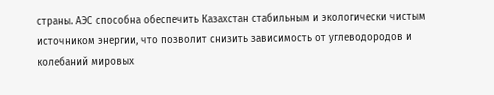страны. АЭС способна обеспечить Казахстан стабильным и экологически чистым источником энергии, что позволит снизить зависимость от углеводородов и колебаний мировых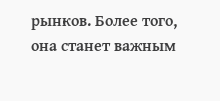рынков. Более того, она станет важным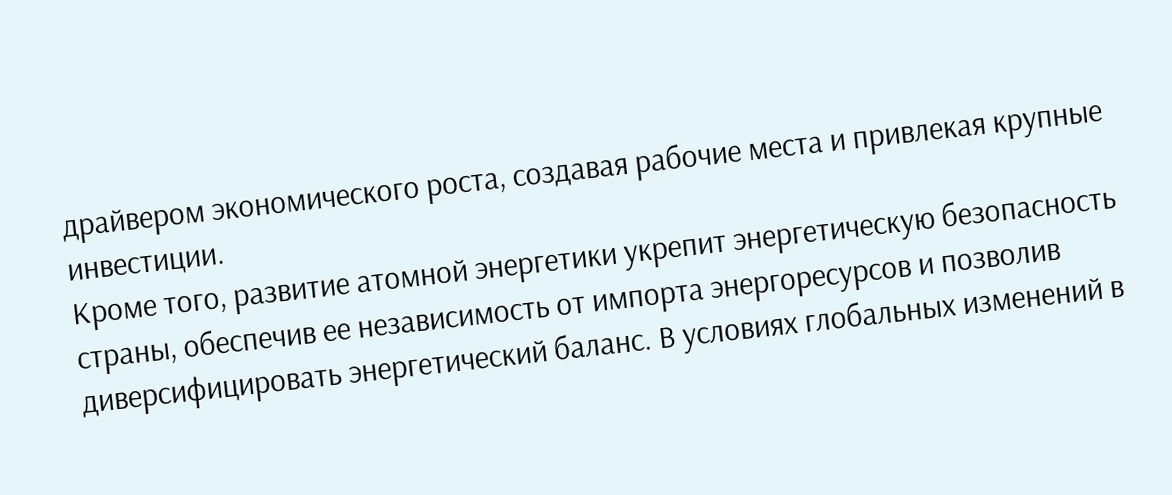драйвером экономического роста, создавая рабочие места и привлекая крупные инвестиции.
Кроме того, развитие атомной энергетики укрепит энергетическую безопасность страны, обеспечив ее независимость от импорта энергоресурсов и позволив диверсифицировать энергетический баланс. В условиях глобальных изменений в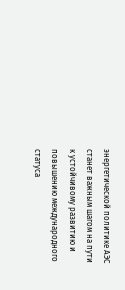энергетической политике АЭС станет важным шагом на пути к устойчивому развитию и повышению международного статуса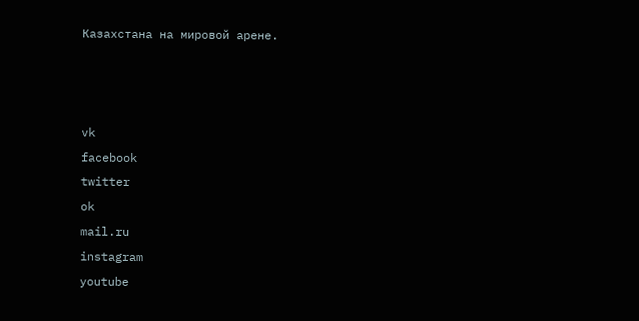Казахстана на мировой арене.



vk
facebook
twitter
ok
mail.ru
instagram
youtube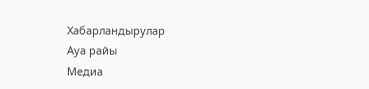Хабарландырулар
Ауа райы
Медиа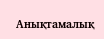Анықтамалық